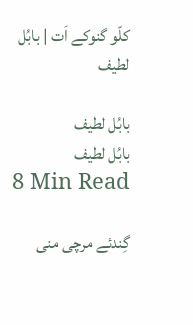کلّو گنوکے اَت | بابُل لطیف

بابُل لطیف
بابُل لطیف
8 Min Read

گِندئے مرچی منی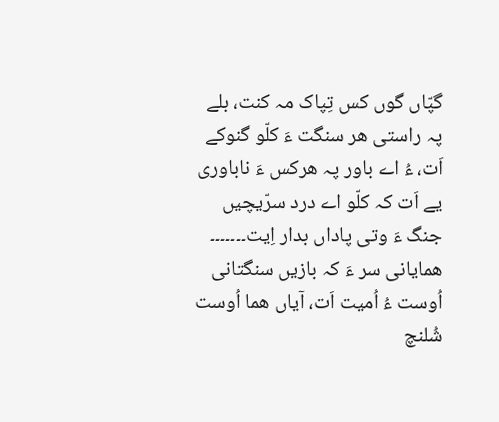گپّاں گوں کس تِپاک مہ کنت، بلے پہ راستی ھر سنگت ءَ کلّو گنوکے اَت، ءُ اے باور پہ ھرکس ءَ ناباوری یے اَت کہ کلّو اے درد سرّیچیں جنگ ءَ وتی پاداں بدار اِیت۔۔۔۔۔۔۔
ھمایانی سر ءَ کہ بازیں سنگتانی اُوست ءُ اُمیت اَت، آیاں ھما اُوست شُلنچ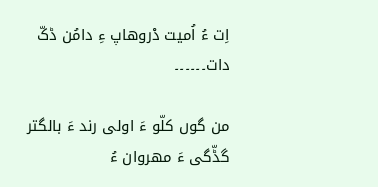اِت ءُ اُمیت دْروھاپ ءِ دامُن ڈکّ دات۔۔۔۔۔۔

من گوں کلّو ءَ اولی رند ءَ بالگتر گڈّگی ءَ مھروان ءُ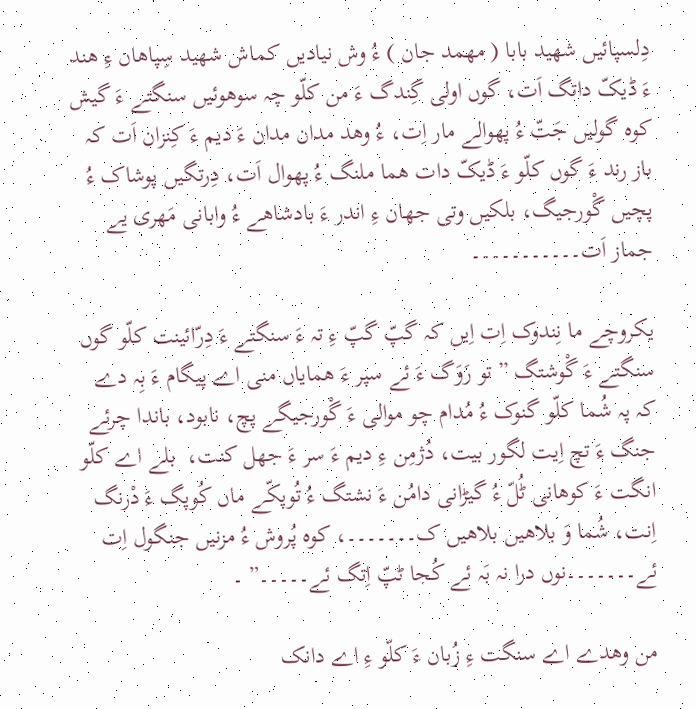دِلسپائیں شھید بابا ( مھمد جان ) ءُ وش نیادیں کماش شھید سِپاھان ءِ ھند ءَ ڈیکّ داتگ اَت، گوں اولی گِندگ ءَ من کلّو چہ سوھوئیں سنگتے ءَ گیش کوہ گولیں جَتّ ءُ پھوالے مار اِت، ءُ وھد مدان مدان ءَ دیم ءَ کِنزان اَت کہ باز رند ءَ گوں کلّو ءَ ڈیکّ دات ھما ملنگ ءُ پھوال اَت، دِرتگیں پوشاک ءُ پچیں گْورجیگ، بلکیں وتی جھان ءِ اندر ءَ بادشاھے ءُ وابانی مَھری یے جماز اَت۔۔۔۔۔۔۔۔۔۔۔

یکروچے ما نِندوک اِت اِیں کہ گپّ گپّ ءِ تہ ءَ سنگتے ءَ دِرّائینت کلّو گوں سنگتے ءَ گْوشتگ ” تو رَوَگ ءَ ئے سپر ءَ ھمایاں منی اے پیگام ءَ بِہ دے کہ پہ شُما کلّو گنوک ءُ مُدام چو موالی ءَ گْورجیگے پچ، نابود، باندا چرئے جنگ ءَ تچ اِیت لگور بیت، دُژمِن ءِ دیم ءَ سر ءَ جھل کنت،  بلے اے کلّو انگت ءَ کوھانی ٹُلّ ءُ گیڑانی دامُن ءَ نشتگ ءُ تُوپکّے ماں کُوپگ ءَ دْرنگ اِنت، شُما وَ بلاھیں بلاھیں ک۔۔۔۔۔۔۔، کوہ پُروش ءُ مزنیں جنگول اِت ئے۔۔۔۔۔۔۔نوں درا نہ بَہ ئے کُجا ٹپّ اِتگ ئے۔۔۔۔۔” ۔

من وھدے اے سنگت ءِ زُبان ءَ کلّو ءِ اے دانک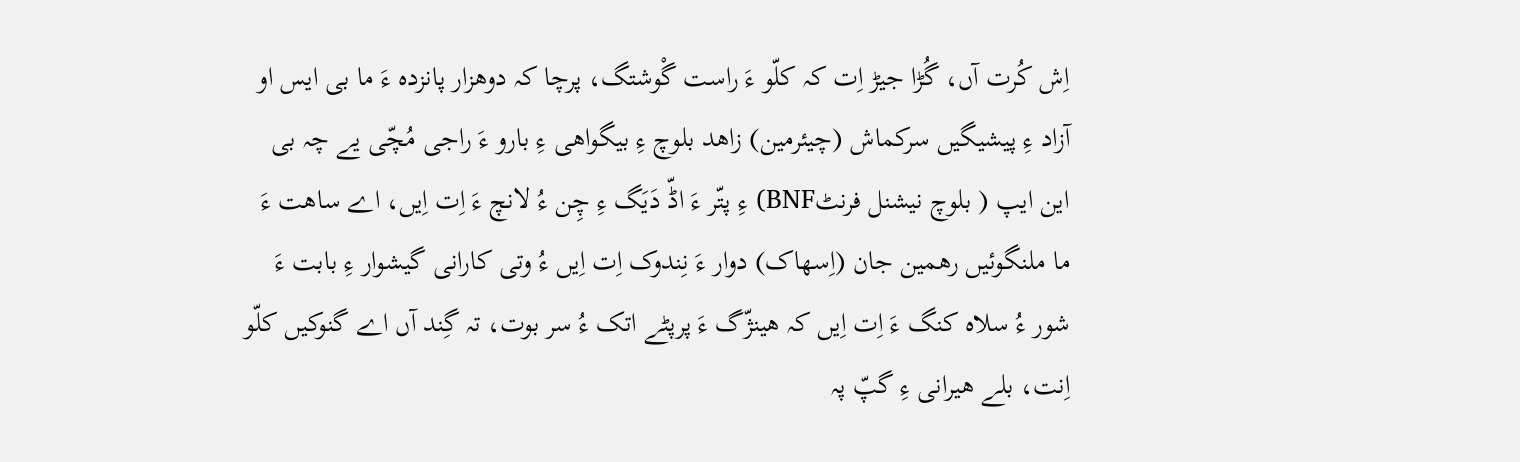اِش کُرت آں، گُڑا جیڑ اِت کہ کلّو ءَ راست گْوشتگ، پرچا کہ دوھزار پانزدہ ءَ ما بی ایس او آزاد ءِ پیشیگیں سرکماش (چیئرمین) زاھد بلوچ ءِ بیگواھی ءِ بارو ءَ راجی مُچّی یے چہ بی این ایپ ( بلوچ نیشنل فرنٹBNF) ءِ پتّر ءَ اڈّ دَیَگ ءِ چِن ءُ لانچ ءَ اِت اِیں، اے ساھت ءَ ما ملنگوئیں رھمین جان (اِسھاک) دوار ءَ نِندوک اِت اِیں ءُ وتی کارانی گیشوار ءِ بابت ءَ شور ءُ سلاہ کنگ ءَ اِت اِیں کہ ھینژّگ ءَ پرپٹے اتک ءُ سر بوت، تہ گِند آں اے گنوکیں کلّو اِنت، بلے ھیرانی ءِ گپّ پہ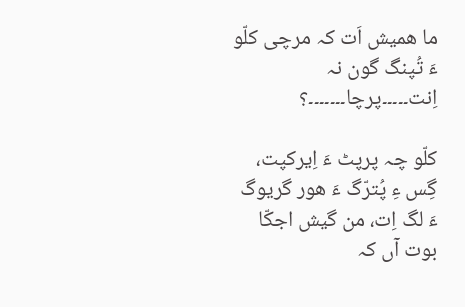ما ھمیش اَت کہ مرچی کلّو ءَ تُپنگ گون نہ اِنت۔۔۔۔۔پرچا۔۔۔۔۔۔۔؟

کلّو چہ پرپٹ ءَ اِیرکپت، گِس ءِ پُترّگ ءَ ھور گریوگ ءَ لگ اِت، من گیش اجکّا بوت آں کہ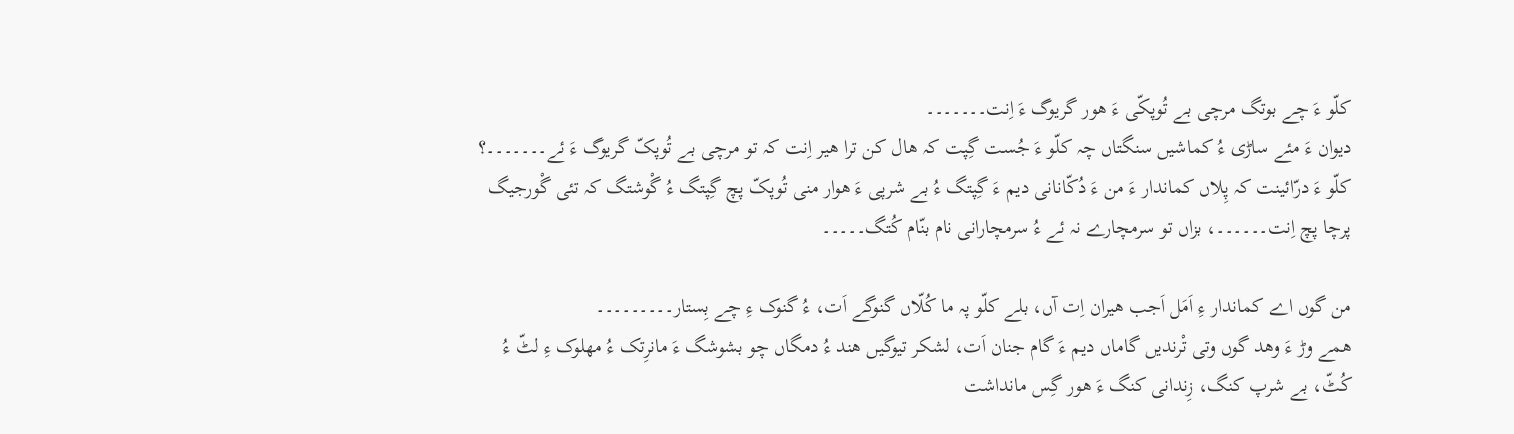کلّو ءَ چے بوتگ مرچی بے تُوپکّی ءَ ھور گریوگ ءَ اِنت۔۔۔۔۔۔۔
دیوان ءَ مئے ساڑی ءُ کماشیں سنگتاں چہ کلّو ءَ جُست گِپت کہ ھال کن ترا ھیر اِنت کہ تو مرچی بے تُوپکّ گریوگ ءَ ئے۔۔۔۔۔۔۔؟
کلّو ءَ درّائینت کہ پِلاں کماندار ءَ من ءَ دُکّانانی دیم ءَ گِپتگ ءُ بے شرپی ءَ ھوار منی تُوپکّ پچ گِپتگ ءُ گْوشتگ کہ تئی گْورجیگ پرچا پچ اِنت۔۔۔۔۔۔، بزاں تو سرمچارے نہ ئے ءُ سرمچارانی نام بنّام کُتگ۔۔۔۔۔

من گوں اے کماندار ءِ اَمَل اَجب ھیران اِت آں، بلے کلّو پہ ما کُلّاں گنوگے اَت، ءُ گنوک ءِ چے بِستار۔۔۔۔۔۔۔۔۔
ھمے وڑ ءَ وھد گوں وتی تْرندیں گاماں دیم ءَ گام جنان اَت، لشکر تیوگیں ھند ءُ دمگاں چو بشوشگ ءَ مانرِتک ءُ مھلوک ءِ لٹّ ءُ کُٹّ، بے شرپ کنگ، زِندانی کنگ ءَ ھور گِس مانداشت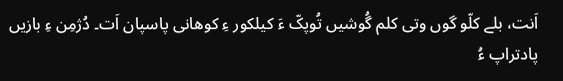اَنت، بلے کلّو گوں وتی کلم گُوشیں تُوپکّ ءَ کیلکور ءِ کوھانی پاسپان اَت۔ دُژمِن ءِ بازیں پادتراپ ءُ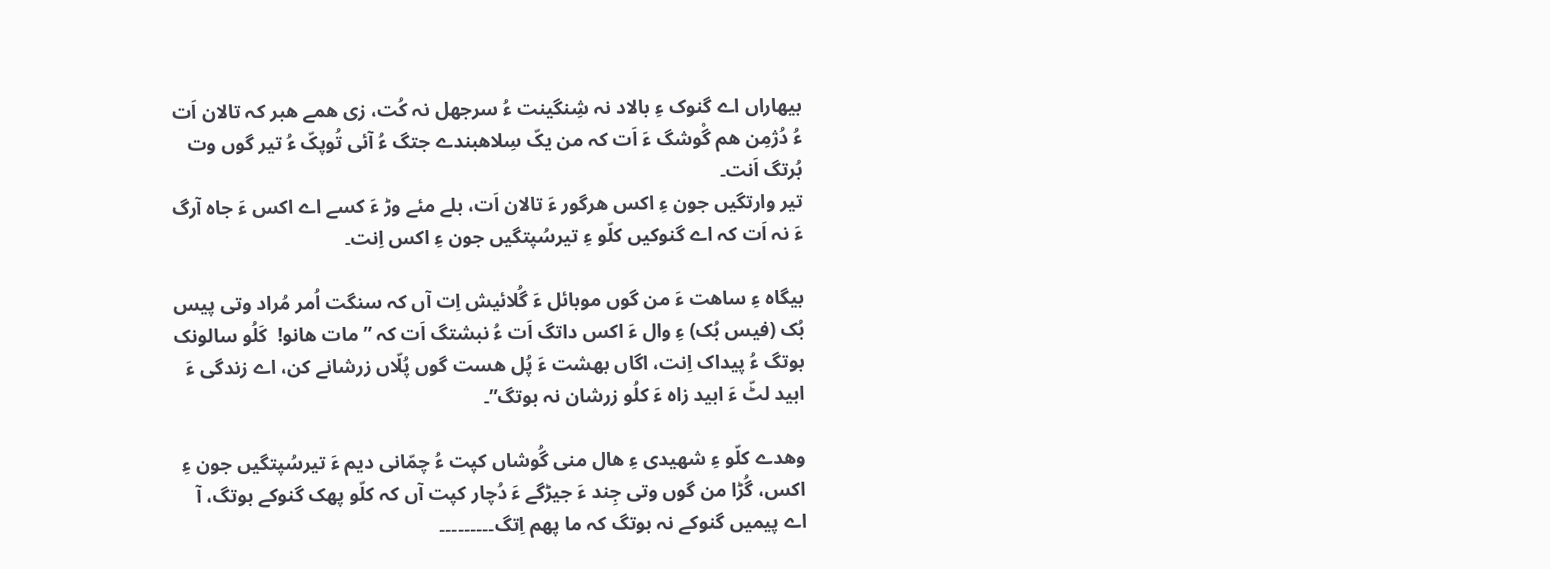بیھاراں اے گنوک ءِ بالاد نہ شِنگینت ءُ سرجھل نہ کُت، زی ھمے ھبر کہ تالان اَت ءُ دُژمِن ھم گْوشگ ءَ اَت کہ من یکّ سِلاھبندے جتگ ءُ آئی تُوپکّ ءُ تیر گوں وت بُرتگ اَنت۔
تیر وارتگیں جون ءِ اکس ھرگور ءَ تالان اَت، بلے مئے وڑ ءَ کسے اے اکس ءَ جاہ آرگ ءَ نہ اَت کہ اے گنوکیں کلّو ءِ تیرسُپتگیں جون ءِ اکس اِنت۔

بیگاہ ءِ ساھت ءَ من گوں موبائل ءَ گُلائیش اِت آں کہ سنگت اُمر مُراد وتی پیس بُک (فیس بُک) ءِ وال ءَ اکس داتگ اَت ءُ نبشتگ اَت کہ ” مات ھانو!  کَلُو سالونک بوتگ ءُ پیداک اِنت، اگاں بھشت ءَ پُل ھست گوں پُلّاں زرشانے کن، اے زندگی ءَ ابید لٹّ ءَ ابید زاہ ءَ کلُو زرشان نہ بوتگ”۔

وھدے کلّو ءِ شھیدی ءِ ھال منی گُوشاں کپت ءُ چمّانی دیم ءَ تیرسُپتگیں جون ءِ اکس، گُڑا من گوں وتی جِند ءَ جیڑگے ءَ دُچار کپت آں کہ کلّو پھک گنوکے بوتگ، آ اے پیمیں گنوکے نہ بوتگ کہ ما پھم اِتگ۔۔۔۔۔۔۔۔۔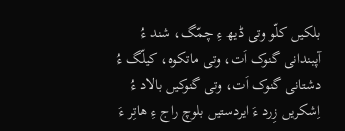بلکیں کلّو وتی ڈیھ ءِ چمّگ، شند ءُ آپبندانی گنوک اَت، وتی ماتکوه، کیلّگ ءُ دشتانی گنوک اَت، وتی گنوکیں بالاد ءُ اِشکریں زِرد ءَ ایردستیں بلوچ راج ءِ ھاتِر ءَ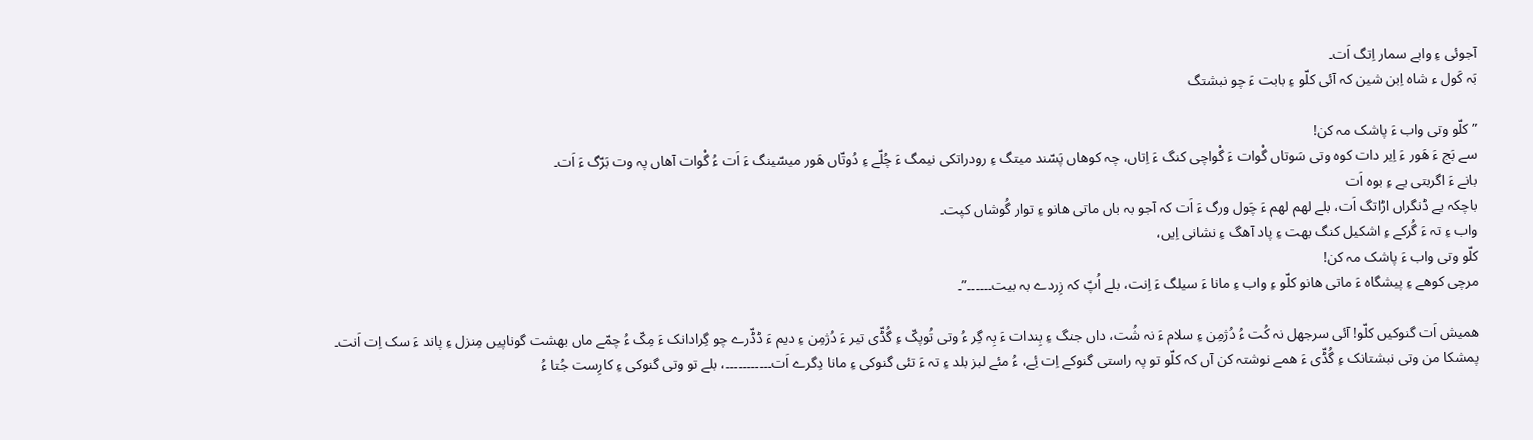آجوئی ءِ وابے سمار اِتگ اَت۔
بَہ کَول ء شاہ اِبن شین کہ آئی کلّو ءِ بابت ءَ چو نبشتگ

” کلّو وتی واب ءَ پاشک مہ کن!
سے بَج ءَ ھَور ءَ اِیر دات کوہ وتی سَوتاں گْوات ءَ گْواچی کنگ ءَ اِتاں، چہ کوھاں پَسّند میتگ ءِ رودراتکی نیمگ ءَ چُلّے ءِ دُوتّاں ھَور میسّینگ ءَ اَت ءُ گْوات آھاں پہ وت بَرّگ ءَ اَت۔
بانے ءَ اگربتی یے ءِ بوہ اَت
باچکہ یے ڈنگراں اڑاتگ اَت، بلے لھم لھم ءَ چَول ورگ ءَ اَت کہ آجو بہ باں ماتی ھانو ءِ توار گُوشاں کپت۔
واب ءِ تہ ءَ گُرکے ءِ اشکیل کنگ بھت ءِ پاد آھگ ءِ نشانی اِیں،
کلّو وتی واب ءَ پاشک مہ کن!
مرچی کوھے ءِ پیشگاہ ءَ ماتی ھانو کلّو ءِ واب ءِ مانا ءَ سیلگ ءَ اِنت، بلے اُپّ کہ زِردے بہ بیت۔۔۔۔۔۔”۔

ھمیش اَت گنوکیں کلّو! آئی سرجھل نہ کُت ءُ دُژمِن ءِ سلام ءَ نہ شُت، داں جنگ ءِ بِندات ءَ بِہ گِر ءُ وتی تُوپکّ ءِ گُڈّی تیر ءَ دُژمِن ءِ دیم ءَ ڈڈّرے چو گِرادانک ءَ مِکّ ءُ چمّے ماں بھشت گوناپیں مِنزل ءِ پاند ءَ سک اِت اَنت۔
پمشکا من وتی نبشتانک ءِ گُڈّی ءَ ھمے نوشتہ کن آں کہ کلّو تو پہ راستی گنوکے اِت ئِے، ءُ مئے لبز بلد ءِ تہ ءَ تئی گنوکی ءِ مانا دِگرے اَت۔۔۔۔۔۔۔۔۔۔۔، بلے تو وتی گنوکی ءِ کارِست جُتا ءُ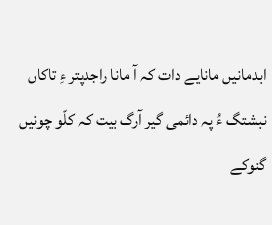ابدمانیں مانایے دات کہ آ مانا راجدپتر ءِ تاکاں نبشتگ ءُ پہ دائمی گیر آرگ بیت کہ کلّو چونیں گنوکے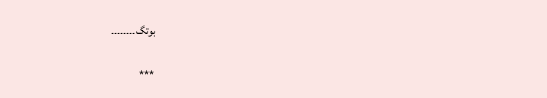بوتگ۔۔۔۔۔۔۔۔

***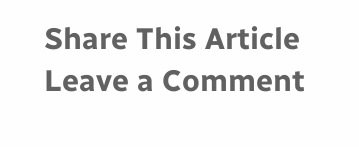Share This Article
Leave a Comment